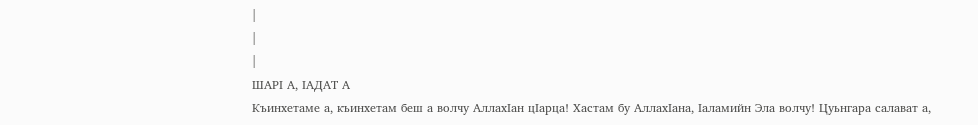|
|
|
ШАРI А, IАДАТ А
Къинхетаме а, къинхетам беш а волчу АллахIан цIарца! Хастам бу АллахIана, Iаламийн Эла волчу! Цуьнгара салават а,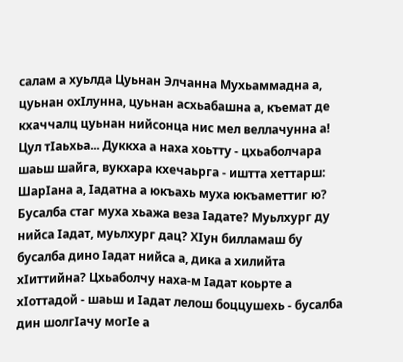салам а хуьлда Цуьнан Элчанна Мухьаммадна а, цуьнан охIлунна, цуьнан асхьабашна а, къемат де кхаччалц цуьнан нийсонца нис мел веллачунна а! Цул тIаьхьа... Дуккха а наха хоьтту - цхьаболчара шаьш шайга, вукхара кхечаьрга - иштта хеттарш: ШарIана а, Iадатна а юкъахь муха юкъаметтиг ю? Бусалба стаг муха хьажа веза Iадате? Муьлхург ду нийса Iадат, муьлхург дац? ХIун билламаш бу бусалба дино Iадат нийса а, дика а хилийта хIиттийна? Цхьаболчу наха-м Iадат коьрте а хIоттадой - шаьш и Iадат лелош боццушехь - бусалба дин шолгIачу могIе а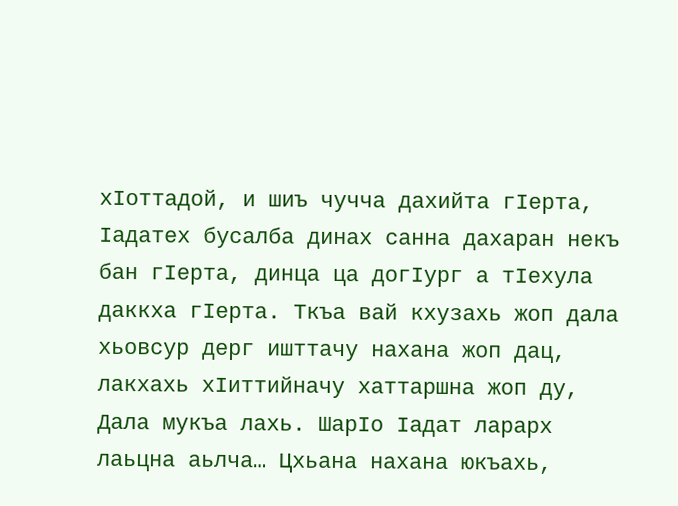хIоттадой, и шиъ чучча дахийта гIерта, Iадатех бусалба динах санна дахаран некъ бан гIерта, динца ца догIург а тIехула даккха гIерта. Ткъа вай кхузахь жоп дала хьовсур дерг ишттачу нахана жоп дац, лакхахь хIиттийначу хаттаршна жоп ду, Дала мукъа лахь. ШарIо Iадат ларарх лаьцна аьлча… Цхьана нахана юкъахь,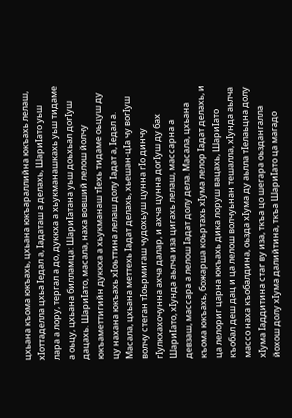цхьана къома юкъахь, цхьана юкъараллийна юкъахь лелаш, хIоттаделла цхьа Iедал а, Iадаташ а делахь, ШариIато уьш лара а лору, тергал а до, дуккха а хьукманашкахь уьш тидаме а оьцу, цхьана билламца: ШариIатана уьш доьхьал догIуш дацахь. ШариIато, масала, наха вовший лелош йолчу юкъаметтигийн дуккха а хьукманаш тIехь тидаме оьцуш ду цу нахана юкъахь хIоьттина лелаш долу Iадат а, Iедал а. Масала, цхьана меттехь Iадат делахь, хьешан-цIа чу вогIуш волчу стеган тIоьрмигаш чудохьуш цунна гIо динчу гIулкхахочунна ахча далар, и ахча цунна догIуш ду бах ШариIато, хIунда аьлча иза цигахь лелаш, массарна а девзаш, массара а лелош Iадат долу дела. Масала, цхьана къома юкъахь, божарша коьртахь хIума лелор Iадат делахь, и ца лелориг царна юкъахь дика лоруш вацахь, ШариIато къобал деш дац и ца лелош волчуьнан тешалла, хIунда аьлча массо наха къобалдина, оьзда хIума ду аьлла тIелаьцна долу хIума Iаддитина стаг ву иза, ткъа цо шегара оьздангалла йохош долу хIума далийтина, ткъа ШариIато ца магадо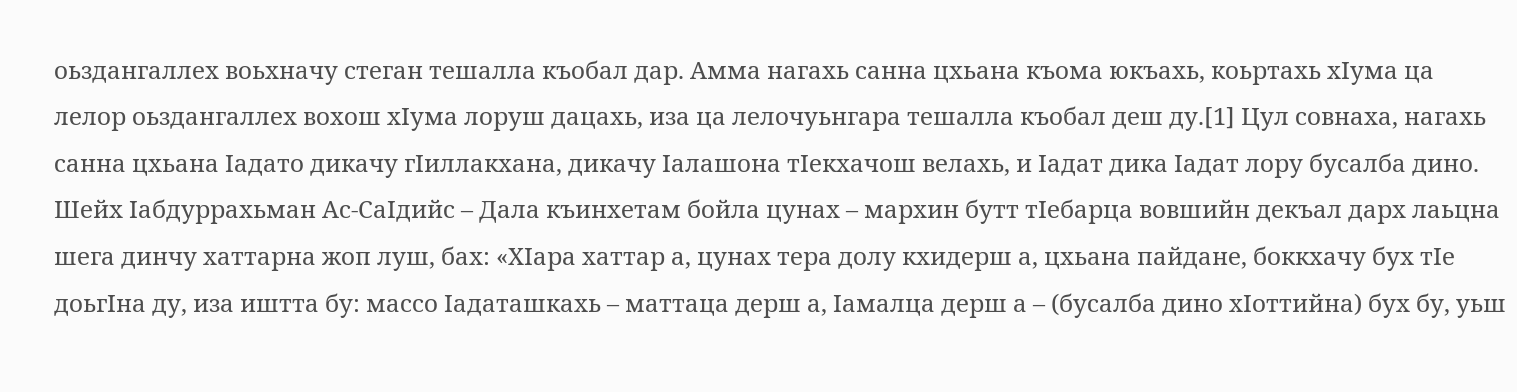оьздангаллех воьхначу стеган тешалла къобал дар. Амма нагахь санна цхьана къома юкъахь, коьртахь хIума ца лелор оьздангаллех вохош хIума лоруш дацахь, иза ца лелочуьнгара тешалла къобал деш ду.[1] Цул совнаха, нагахь санна цхьана Iадато дикачу гIиллакхана, дикачу Iалашона тIекхачош велахь, и Iадат дика Iадат лору бусалба дино. Шейх Iабдуррахьман Ас-СаIдийс – Дала къинхетам бойла цунах – мархин бутт тIебарца вовшийн декъал дарх лаьцна шега динчу хаттарна жоп луш, бах: «ХIара хаттар а, цунах тера долу кхидерш а, цхьана пайдане, боккхачу бух тIе доьгIна ду, иза иштта бу: массо Iадаташкахь – маттаца дерш а, Iамалца дерш а – (бусалба дино хIоттийна) бух бу, уьш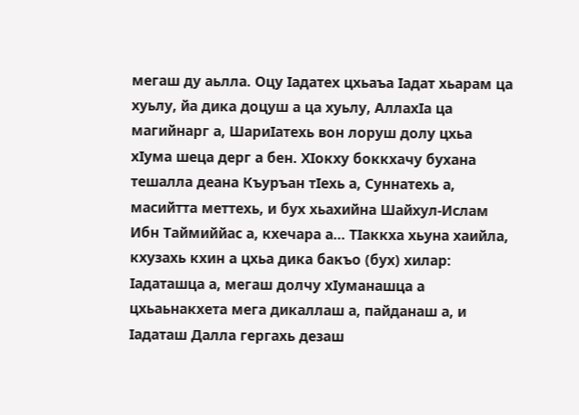мегаш ду аьлла. Оцу Iадатех цхьаъа Iадат хьарам ца хуьлу, йа дика доцуш а ца хуьлу, АллахIа ца магийнарг а, ШариIатехь вон лоруш долу цхьа хIума шеца дерг а бен. ХIокху боккхачу бухана тешалла деана Къуръан тIехь а, Суннатехь а, масийтта меттехь, и бух хьахийна Шайхул-Ислам Ибн Таймиййас а, кхечара а… ТIаккха хьуна хаийла, кхузахь кхин а цхьа дика бакъо (бух) хилар: Iадаташца а, мегаш долчу хIуманашца а цхьаьнакхета мега дикаллаш а, пайданаш а, и Iадаташ Далла гергахь дезаш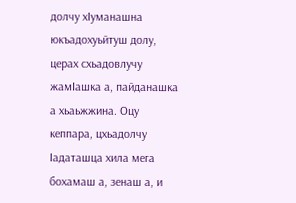долчу хIуманашна юкъадохуьйтуш долу, церах схьадовлучу жамIашка а, пайданашка а хьаьжжина. Оцу кеппара, цхьадолчу Iадаташца хила мега бохамаш а, зенаш а, и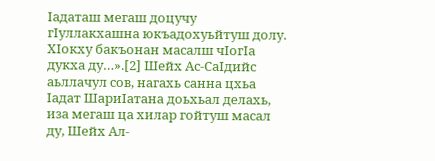Iадаташ мегаш доцучу гIуллакхашна юкъадохуьйтуш долу. ХIокху бакъонан масалш чIогIа дукха ду…».[2] Шейх Ас-СаIдийс аьллачул сов, нагахь санна цхьа Iадат ШариIатана доьхьал делахь, иза мегаш ца хилар гойтуш масал ду, Шейх Ал-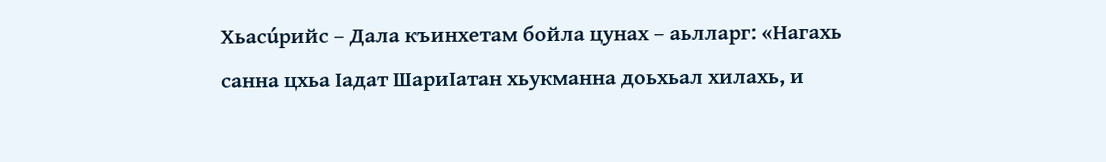Хьасúрийс – Дала къинхетам бойла цунах – аьлларг: «Нагахь санна цхьа Iадат ШариIатан хьукманна доьхьал хилахь, и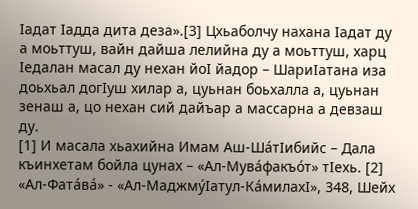Iадат Iадда дита деза».[3] Цхьаболчу нахана Iадат ду а моьттуш, вайн дайша лелийна ду а моьттуш, харц Iедалан масал ду нехан йоI йадор – ШариIатана иза доьхьал догIуш хилар а, цуьнан боьхалла а, цуьнан зенаш а, цо нехан сий дайъар а массарна а девзаш ду.
[1] И масала хьахийна Имам Аш-ШáтIибийс – Дала къинхетам бойла цунах – «Ал-Мувáфакъóт» тIехь. [2] «Ал-Фатáвá» - «Ал-МаджмýIатул-КáмилахI», 348, Шейх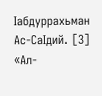Iабдуррахьман Ас-СаIдий. [3] «Ал-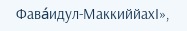Фавáидул-МаккиййахI»,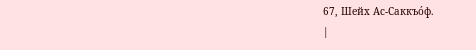67, Шейх Ас-Саккъóф.
|